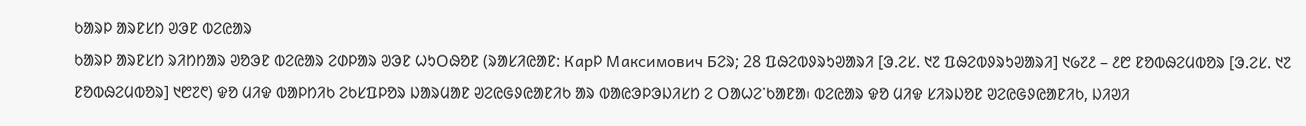ᱠᱟᱨᱞ ᱟᱨᱱᱥᱴ ᱣᱳᱱ ᱵᱮᱭᱟᱨ
ᱠᱟᱨᱞ ᱟᱨᱱᱥᱴ ᱨᱤᱴᱴᱟᱨ ᱣᱚᱳᱱ ᱵᱮᱭᱟᱨ ᱮᱰᱞᱟᱨ ᱣᱳᱱ ᱦᱩᱛᱷᱚᱱ (ᱨᱟᱥᱤᱭᱟᱱ: Карᱞ Максимович Бᱮᱨ; 28 ᱯᱷᱮᱵᱽᱨᱩᱣᱟᱨᱤ [ᱳ.ᱮᱥ. ᱑᱗ ᱯᱷᱮᱵᱽᱨᱩᱣᱟᱨᱤ] ᱑᱙᱗᱒ – ᱒᱘ ᱱᱚᱵᱷᱮᱢᱵᱚᱨ [ᱳ.ᱮᱥ. ᱑᱗ ᱱᱚᱵᱷᱮᱢᱵᱚᱨ] ᱑᱘᱗᱖) ᱫᱚ ᱢᱤᱫ ᱵᱟᱞᱴᱤᱠ ᱮᱠᱥᱯᱞᱚᱨ ᱡᱟᱨᱢᱟᱱ ᱣᱮᱭᱜᱽᱭᱟᱱᱤᱠ ᱟᱨ ᱵᱟᱭᱳᱞᱳᱡᱤᱥᱴ ᱮ ᱛᱟᱦᱮᱸᱠᱟᱱᱟ᱾ ᱵᱮᱭᱟᱨ ᱫᱚ ᱢᱤᱫ ᱥᱤᱨᱡᱚᱱ ᱣᱮᱭᱜᱽᱭᱟᱱᱤᱠ, ᱡᱤᱣᱤ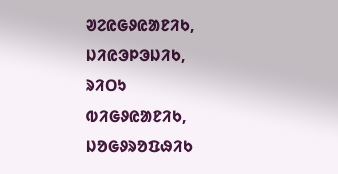ᱣᱮᱭᱜᱽᱭᱟᱱᱤᱠ, ᱡᱤᱭᱳᱞᱳᱡᱤᱠ, ᱨᱤᱛᱩ ᱵᱤᱜᱽᱭᱟᱱᱤᱠ, ᱡᱚᱜᱽᱨᱚᱯᱷᱤᱠ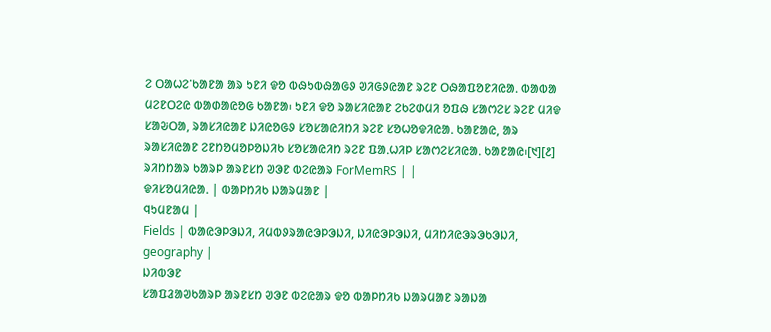ᱮ ᱛᱟᱦᱮᱸᱠᱟᱱᱟ ᱟᱨ ᱩᱱᱤ ᱫᱚ ᱵᱷᱩᱵᱷᱟᱜᱽ ᱣᱤᱜᱽᱭᱟᱱ ᱨᱮᱱ ᱛᱷᱟᱯᱚᱱᱤᱭᱟᱹ ᱵᱟᱵᱟ ᱢᱮᱱᱛᱮᱭ ᱵᱟᱰᱟᱭᱚᱜ ᱠᱟᱱᱟ᱾ ᱩᱱᱤ ᱫᱚ ᱨᱟᱥᱤᱭᱟᱱ ᱮᱠᱮᱰᱢᱤ ᱚᱯᱷ ᱥᱟᱬᱮᱥ ᱨᱮᱱ ᱢᱤᱫ ᱥᱟᱶᱛᱟ, ᱨᱟᱥᱤᱭᱟᱱ ᱡᱤᱭᱚᱜᱽ ᱥᱚᱥᱟᱭᱤᱴᱤ ᱨᱮᱱ ᱥᱚᱦᱚᱫᱤᱭᱟᱹ ᱠᱟᱱᱟᱭ, ᱟᱨ ᱨᱟᱥᱤᱭᱟᱱ ᱮᱱᱴᱚᱢᱚᱞᱚᱡᱤᱠ ᱥᱚᱥᱟᱭᱤᱴ ᱨᱮᱱ ᱯᱟᱹᱦᱤᱞ ᱥᱟᱬᱮᱥᱤᱭᱟᱹ ᱠᱟᱱᱟᱭ᱾[᱑][᱒]
ᱨᱤᱴᱴᱟᱨ ᱠᱟᱨᱞ ᱟᱨᱱᱥᱴ ᱣᱳᱱ ᱵᱮᱭᱟᱨ ForMemRS | |
ᱫᱤᱥᱚᱢᱤᱭᱟᱹ | ᱵᱟᱞᱴᱤᱠ ᱡᱟᱨᱢᱟᱱ |
ᱧᱩᱢᱱᱟᱢ |
Fields | ᱵᱟᱭᱳᱞᱳᱡᱤ, ᱤᱢᱵᱽᱨᱟᱭᱳᱞᱳᱡᱤ, ᱡᱤᱭᱳᱞᱳᱡᱤ, ᱢᱤᱴᱤᱭᱳᱨᱳᱠᱳᱡᱤ, geography |
ᱡᱤᱵᱳᱱ
ᱥᱟᱯᱲᱟᱣᱠᱟᱨᱞ ᱟᱨᱱᱥᱴ ᱣᱳᱱ ᱵᱮᱭᱟᱨ ᱫᱚ ᱵᱟᱞᱴᱤᱠ ᱡᱟᱨᱢᱟᱱ ᱨᱟᱡᱟ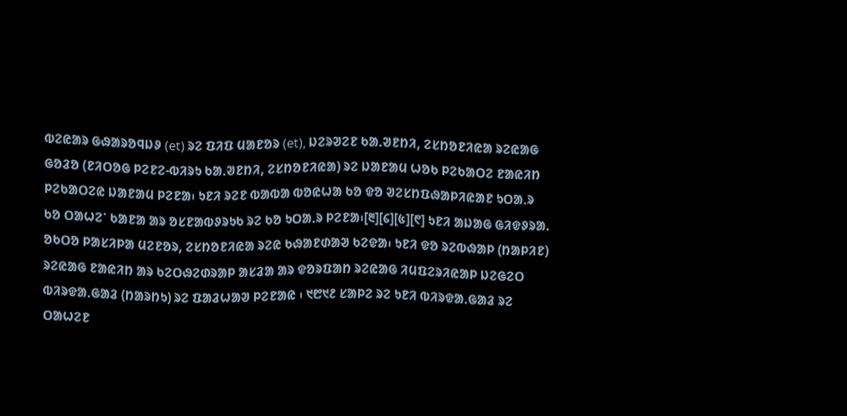ᱵᱮᱭᱟᱨ ᱜᱷᱟᱨᱚᱧᱡᱽ (et) ᱨᱮ ᱯᱤᱯ ᱢᱟᱱᱚᱨ (et), ᱡᱮᱨᱣᱮᱱ ᱠᱟᱹᱣᱱᱴᱤ, ᱮᱥᱴᱚᱱᱤᱭᱟ ᱨᱮᱭᱟᱜ ᱜᱚᱲᱚ (ᱱᱤᱛᱚᱜ ᱞᱮᱱᱮ-ᱵᱤᱨᱩ ᱠᱟᱹᱣᱱᱴᱤ, ᱮᱥᱴᱚᱱᱤᱭᱟ) ᱨᱮ ᱡᱟᱱᱟᱢ ᱦᱚᱠ ᱞᱮᱠᱟᱛᱮ ᱱᱟᱭᱤᱴ ᱞᱮᱠᱟᱛᱮᱭ ᱡᱟᱱᱟᱢ ᱞᱮᱱᱟ᱾ ᱩᱱᱤ ᱨᱮᱱ ᱵᱟᱵᱟ ᱵᱚᱭᱦᱟ ᱠᱚ ᱫᱚ ᱣᱮᱥᱴᱯᱷᱟᱞᱤᱭᱟᱱ ᱩᱛᱟᱹᱨ ᱠᱚ ᱛᱟᱦᱮᱸ ᱠᱟᱱᱟ ᱟᱨ ᱚᱥᱱᱟᱵᱽᱨᱩᱠ ᱨᱮ ᱠᱚ ᱩᱛᱟᱹᱨ ᱞᱮᱱᱟ᱾[᱓][᱔][᱕][᱖] ᱩᱱᱤ ᱟᱡᱟᱜ ᱜᱤᱫᱽᱨᱟᱹ ᱚᱠᱛᱚ ᱞᱟᱥᱤᱞᱟ ᱢᱮᱱᱚᱨ, ᱮᱥᱴᱚᱱᱤᱭᱟ ᱨᱮᱭ ᱠᱷᱟᱱᱰᱟᱣ ᱠᱮᱫᱟ᱾ ᱩᱱᱤ ᱫᱚ ᱨᱮᱵᱷᱟᱞ (ᱴᱟᱞᱤᱱ) ᱨᱮᱭᱟᱜ ᱱᱟᱭᱤᱴ ᱟᱨ ᱠᱮᱛᱷᱮᱰᱨᱟᱞ ᱟᱥᱲᱟ ᱟᱨ ᱫᱚᱨᱯᱟᱴ ᱨᱮᱭᱟᱜ ᱤᱢᱯᱮᱨᱤᱭᱟᱞ ᱡᱮᱜᱮᱛ ᱵᱤᱨᱫᱟᱹᱜᱟᱲ (ᱴᱟᱨᱴᱩ) ᱨᱮ ᱯᱟᱲᱦᱟᱣ ᱞᱮᱱᱟᱭ ᱾ ᱑᱘᱑᱒ ᱥᱟᱞᱮ ᱨᱮ ᱩᱱᱤ ᱵᱤᱨᱫᱟᱹᱜᱟᱲ ᱨᱮ ᱛᱟᱦᱮᱱ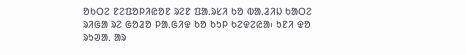ᱚᱠᱛᱮ ᱱᱮᱯᱚᱞᱤᱭᱚᱱ ᱨᱮᱱ ᱯᱟᱹᱨᱥᱤ ᱠᱚ ᱵᱟᱹᱲᱤᱡ ᱠᱟᱛᱮ ᱨᱤᱜᱟ ᱨᱮ ᱜᱚᱲᱚ ᱞᱟᱹᱜᱤᱫ ᱠᱚ ᱠᱩᱞ ᱠᱮᱫᱮᱭᱟ᱾ ᱩᱱᱤ ᱫᱚ ᱨᱩᱣᱟᱹ ᱟᱨ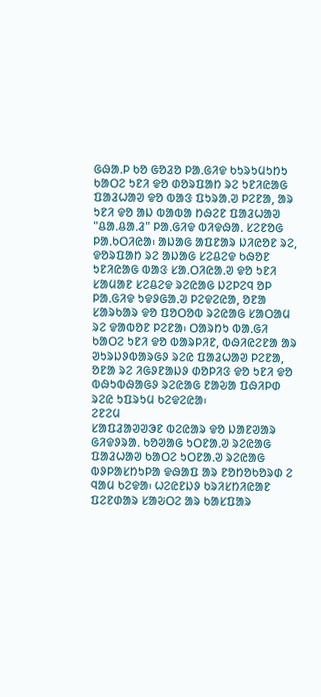ᱜᱷᱟᱹᱞ ᱠᱚ ᱜᱚᱲᱚ ᱞᱟᱹᱜᱤᱫ ᱠᱩᱨᱩᱢᱩᱴᱩ ᱠᱟᱛᱮ ᱩᱱᱤ ᱫᱚ ᱰᱚᱨᱯᱟᱴ ᱨᱮ ᱩᱱᱤᱭᱟᱜ ᱯᱟᱲᱦᱟᱣ ᱫᱚ ᱵᱟᱝ ᱯᱩᱨᱟᱹᱣ ᱞᱮᱱᱟ, ᱟᱨ ᱩᱱᱤ ᱫᱚ ᱟᱡ ᱵᱟᱵᱟ ᱴᱷᱮᱱ ᱯᱟᱲᱦᱟᱣ "ᱪᱟᱹᱪᱟᱹᱲ" ᱞᱟᱹᱜᱤᱫ ᱵᱤᱫᱷᱟᱹ ᱥᱮᱱᱚᱜ ᱞᱟᱹᱠᱛᱤᱭᱟ᱾ ᱟᱡᱟᱜ ᱟᱯᱱᱟᱨ ᱡᱤᱭᱚᱱ ᱨᱮ, ᱫᱚᱨᱯᱟᱴ ᱨᱮ ᱟᱡᱟᱜ ᱥᱮᱪᱮᱫ ᱠᱷᱚᱱ ᱩᱱᱤᱭᱟᱜ ᱵᱟᱝ ᱥᱟᱹᱛᱤᱭᱟᱹᱣ ᱫᱚ ᱩᱱᱤ ᱥᱟᱢᱟᱱ ᱥᱮᱪᱮᱫ ᱨᱮᱭᱟᱜ ᱡᱮᱞᱮᱧ ᱚᱞ ᱞᱟᱹᱜᱤᱫ ᱩᱫᱽᱜᱟᱹᱣ ᱞᱮᱫᱮᱭᱟ, ᱚᱱᱟ ᱥᱟᱨᱠᱟᱨ ᱫᱚ ᱯᱚᱛᱚᱵ ᱨᱮᱭᱟᱜ ᱥᱟᱛᱟᱢ ᱨᱮ ᱫᱟᱵᱚᱱ ᱞᱮᱱᱟ᱾ ᱛᱟᱨᱴᱩ ᱵᱟᱹᱜᱤ ᱠᱟᱛᱮ ᱩᱱᱤ ᱫᱚ ᱵᱟᱨᱞᱤᱱ, ᱵᱷᱤᱭᱮᱱᱟ ᱟᱨ ᱣᱩᱨᱡᱽᱵᱟᱨᱜᱽ ᱨᱮᱭ ᱯᱟᱲᱦᱟᱣ ᱞᱮᱱᱟ, ᱚᱱᱟ ᱨᱮ ᱤᱜᱽᱱᱟᱡᱽ ᱰᱚᱞᱤᱝ ᱫᱚ ᱩᱱᱤ ᱫᱚ ᱵᱷᱩᱵᱷᱟᱜᱽ ᱨᱮᱭᱟᱜ ᱱᱟᱶᱟ ᱯᱷᱤᱞᱰ ᱨᱮᱭ ᱩᱯᱨᱩᱢ ᱠᱮᱫᱮᱭᱟ᱾
ᱮᱱᱮᱢ
ᱥᱟᱯᱲᱟᱣᱣᱳᱱ ᱵᱮᱭᱟᱨ ᱫᱚ ᱡᱟᱱᱣᱟᱨ ᱜᱤᱫᱽᱨᱟᱹ ᱠᱚᱣᱟᱜ ᱩᱛᱱᱟᱹᱣ ᱨᱮᱭᱟᱜ ᱯᱟᱲᱦᱟᱣ ᱠᱟᱛᱮ ᱩᱛᱱᱟᱹᱣ ᱨᱮᱭᱟᱜ ᱵᱽᱞᱟᱥᱴᱩᱞᱟ ᱫᱷᱟᱯ ᱟᱨ ᱱᱚᱴᱚᱠᱚᱨᱰ ᱮ ᱧᱟᱢ ᱠᱮᱫᱟ᱾ ᱦᱮᱭᱱᱡᱽ ᱠᱨᱤᱥᱴᱤᱭᱟᱱ ᱯᱮᱱᱰᱟᱨ ᱥᱟᱶᱛᱮ ᱟᱨ ᱠᱟᱥᱯᱟᱨ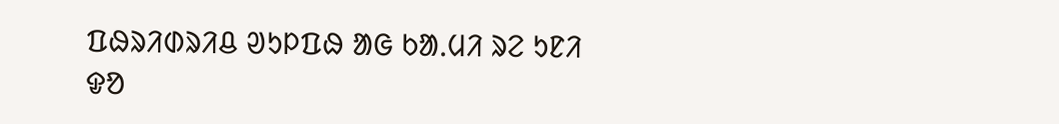ᱯᱷᱨᱤᱰᱨᱤᱪ ᱣᱩᱞᱯᱷ ᱟᱜ ᱠᱟᱹᱢᱤ ᱨᱮ ᱩᱱᱤ ᱫᱚ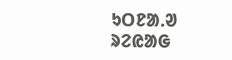ᱩᱛᱱᱟᱹᱣ ᱨᱮᱭᱟᱜ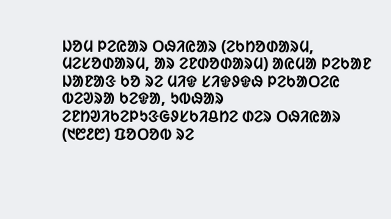ᱡᱚᱢ ᱞᱮᱭᱟᱨ ᱛᱷᱤᱭᱟᱨ (ᱮᱠᱴᱚᱰᱟᱨᱢ, ᱢᱮᱥᱚᱰᱟᱨᱢ, ᱟᱨ ᱮᱱᱰᱚᱰᱟᱨᱢ) ᱟᱭᱢᱟ ᱞᱮᱠᱟᱱ ᱡᱟᱱᱟᱝ ᱠᱚ ᱨᱮ ᱢᱤᱫ ᱥᱤᱫᱽᱫᱷ ᱞᱮᱠᱟᱛᱮᱭ ᱵᱮᱣᱨᱟ ᱠᱮᱫᱟ, ᱩᱵᱷᱟᱨ ᱮᱱᱴᱣᱤᱠᱮᱞᱩᱝᱜᱽᱥᱠᱤᱪᱴᱮ ᱰᱮᱨ ᱛᱷᱤᱭᱟᱨ (᱑᱘᱒᱘) ᱯᱚᱛᱚᱵ ᱨᱮ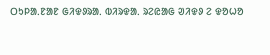ᱛᱩᱞᱟᱹᱱᱟᱱ ᱜᱤᱫᱽᱨᱟᱹ ᱵᱤᱨᱫᱟᱹ ᱨᱮᱭᱟᱜ ᱣᱤᱫᱽ ᱮ ᱫᱚᱦᱚ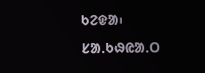ᱠᱮᱫᱟ᱾
ᱥᱟᱹᱠᱷᱭᱟᱹᱛ